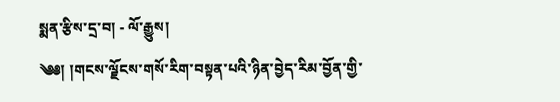སྨན་རྩིས་དྲ་བ། - ལོ་རྒྱུས།
༄༅། །གངས་ལྗོངས་གསོ་རིག་བསྟན་པའི་ཉིན་བྱེད་རིམ་བྱོན་གྱི་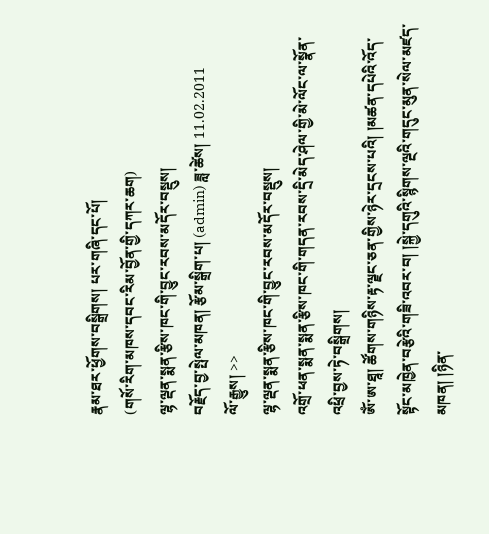རྣམ་ཐར་ཕྱོགས་བསྒྲིགས། པར་གཞི་དང་པོ།
(གསོ་རིག་མཁས་དབང་རིམ་བྱོན་གྱི་དཀར་ཆག)
ལྷ་ལྡན་སྨན་རྩིས་ཁང་གི་བྱུང་རབས་མདོར་བསྡུས།
བརྗོད་བྱ་སྤེལ་མཁན། རྩོམ་སྒྲིག་པ། (admin) ཟླ་ཚེས། 11.02.2011
ལོ་རྒྱུས། >>
ལྷ་ལྡན་སྨན་རྩིས་ཁང་གི་བྱུང་རབས་མདོར་བསྡུས།
འགྲོ་ཕན་སྨན་སྨན་རྩིས་ཁང་གི་གདན་རབས་དྲི་མེད་ཤེལ་གྱི་མེ་ལོང་ལ་སྣོན་འཕྲི་བྱས་ཏེ་བསྒྲིགས།
ཨོཾ་ཨ་ཐཱ། ཚོགས་གཉིས་རྟ་ལྗང་ཅན་གྱིས་ཉེར་དྲངས་པའི། །མཚན་དཔེའི་འོད་སྟོང་མཁྱེན་བརྩེའི་གཟི་འབར་བ། །སྐྱེ་དགུའི་སྙིགས་ལྔའི་གདུང་མུན་སེལ་མཛད་མཁན། །ཉིན་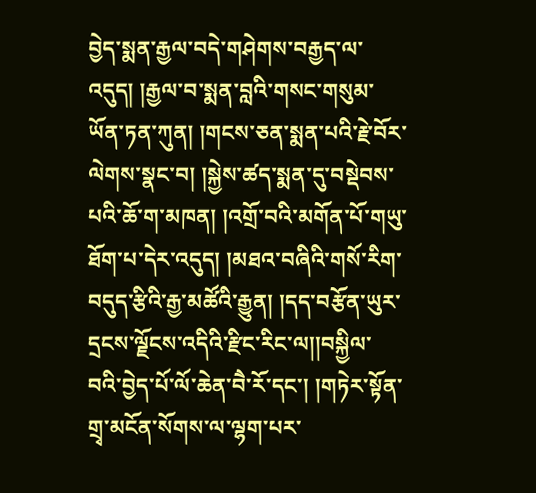བྱེད་སྨན་རྒྱལ་བདེ་གཤེགས་བརྒྱད་ལ་འདུད། །རྒྱལ་བ་སྨན་བླའི་གསང་གསུམ་ཡོན་ཏན་ཀུན། །གངས་ཅན་སྨན་པའི་རྗེ་བོར་ལེགས་སྣང་བ། །སྐྱེས་ཚད་སྨན་དུ་བསྡེབས་པའི་ཆོ་ག་མཁན། །འགྲོ་བའི་མགོན་པོ་གཡུ་ཐོག་པ་དེར་འདུད། །མཐའ་བཞིའི་གསོ་རིག་བདུད་རྩིའི་རྒྱ་མཚོའི་རྒྱུན། །དད་བརྩོན་ཡུར་དྲངས་ལྗོངས་འདིའི་རྫིང་རིང་ལ།།བསྐྱིལ་བའི་བྱེད་པོ་ལོ་ཆེན་བཻ་རོ་དང་། །གཏེར་སྟོན་གྲྭ་མངོན་སོགས་ལ་ལྷག་པར་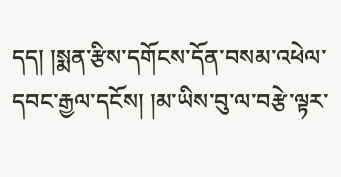དད། །སྨན་རྩིས་དགོངས་དོན་བསམ་འཕེལ་དབང་རྒྱལ་དངོས། །མ་ཡིས་བུ་ལ་བརྩེ་ལྟར་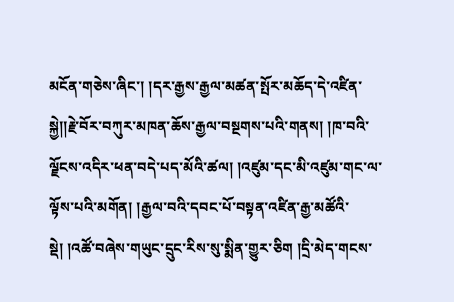མངོན་གཅེས་ཞིང་། །དར་རྒྱས་རྒྱལ་མཚན་སྤོར་མཆོད་དེ་འཛིན་སྐྱེ།།རྗེ་བོར་བཀུར་མཁན་ཆོས་རྒྱལ་བསྔགས་པའི་གནས། །ཁ་བའི་ལྗོངས་འདིར་ཕན་བདེ་པད་མོའི་ཚལ། །འཛུམ་དང་མི་འཛུམ་གང་ལ་ལྟོས་པའི་མགོན། །རྒྱལ་བའི་དབང་པོ་བསྟན་འཛིན་རྒྱ་མཚོའི་སྡེ། །འཚོ་བཞེས་གཡུང་དྲུང་རིས་སུ་སྨིན་གྱུར་ཅིག །དྲི་མེད་གངས་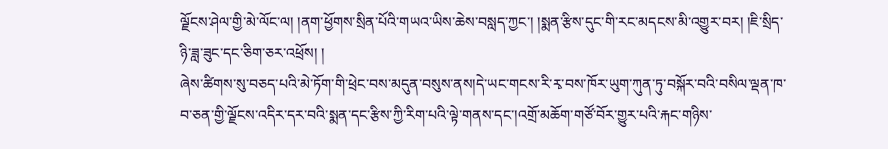ལྗོངས་ཤེལ་གྱི་མེ་ལོང་ལ། །ནག་ཕྱོགས་སྲིན་པོའི་གཡའ་ཡིས་ཆེས་བསླད་ཀྱང་། །སྨན་རྩིས་དུང་གི་རང་མདངས་མི་འགྱུར་བར། །ཇི་སྲིད་ཉི་ཟླ་ཟུང་དང་ཅིག་ཅར་འཕྲོས། །
ཞེས་ཚིགས་སུ་བཅད་པའི་མེ་ཏོག་གི་ཕྲེང་བས་མདུན་བསུས་ནས།དེ་ཡང་གངས་རི་རྭ་བས་ཁོར་ཡུག་ཀུན་ཏུ་བསྐོར་བའི་བསིལ་ལྡན་ཁ་བ་ཅན་གྱི་ལྗོངས་འདིར་དར་བའི་སྨན་དང་རྩིས་ཀྱི་རིག་པའི་ལྟེ་གནས་དང་།འགྲོ་མཆོག་གཙོ་བོར་གྱུར་པའི་རྐང་གཉིས་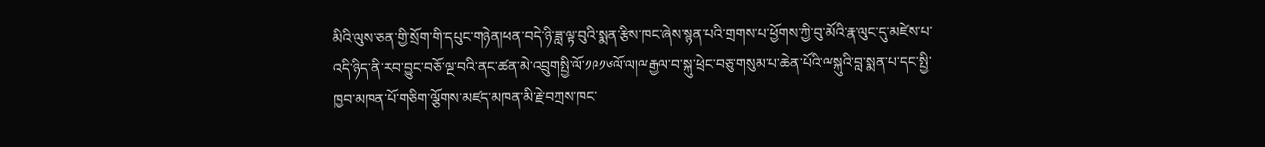མིའི་ལུས་ཅན་གྱི་སྲོག་གི་དཔུང་གཉེན།ཕན་བདེ་ཉི་ཟླ་ལྟ་བུའི་སྨན་རྩིས་ཁང་ཞེས་སྙན་པའི་གྲགས་པ་ཕྱོགས་ཀྱི་བུ་མོའི་རྣ་ལུང་དུ་མཛེས་པ་འདི་ཉིད་ནི་རབ་བྱུང་བཅོ་ལྔ་བའི་ནང་ཚན་མེ་འབྲུགསྤྱི་ལོ་༡༩༡༦ལོ་ལ།ྋརྒྱལ་བ་སྐུ་ཕྲེང་བཅུ་གསུམ་པ་ཆེན་པོའི་ྋསྐུའི་བླ་སྨན་པ་དང་སྤྱི་ཁྱབ་མཁན་པོ་གཅིག་ལྕོགས་མཛད་མཁན་མི་རྗེ་བཀྲས་ཁང་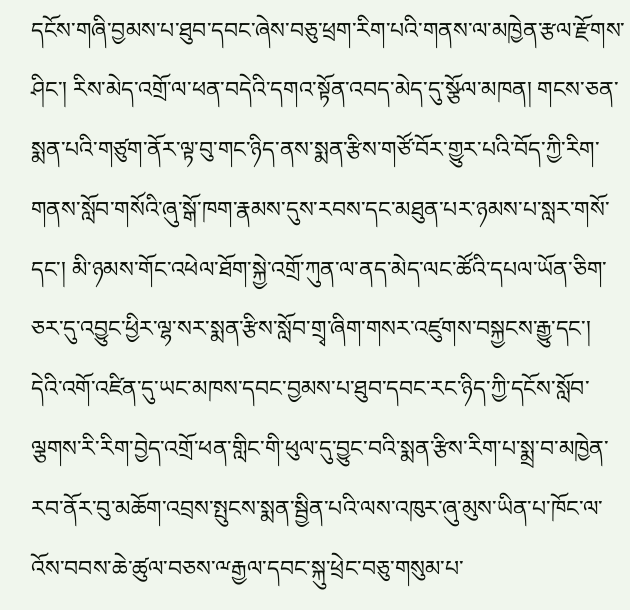དངོས་གཞི་བྱམས་པ་ཐུབ་དབང་ཞེས་བཅུ་ཕྲག་རིག་པའི་གནས་ལ་མཁྱེན་རྩལ་རྫོགས་ཤིང་། རིས་མེད་འགྲོ་ལ་ཕན་བདེའི་དགའ་སྟོན་འབད་མེད་དུ་སྩོལ་མཁན། གངས་ཅན་སྨན་པའི་གཙུག་ནོར་ལྟ་བུ་གང་ཉིད་ནས་སྨན་རྩིས་གཙོ་བོར་གྱུར་པའི་བོད་ཀྱི་རིག་གནས་སློབ་གསོའི་ཞུ་སྒོ་ཁག་རྣམས་དུས་རབས་དང་མཐུན་པར་ཉམས་པ་སླར་གསོ་དང་། མི་ཉམས་གོང་འཕེལ་ཐོག་སྐྱེ་འགྲོ་ཀུན་ལ་ནད་མེད་ལང་ཚོའི་དཔལ་ཡོན་ཅིག་ཅར་དུ་འབྱུང་ཕྱིར་ལྷ་སར་སྨན་རྩིས་སློབ་གྲྭ་ཞིག་གསར་འཛུགས་བསྐྱངས་རྒྱུ་དང་། དེའི་འགོ་འཛིན་དུ་ཡང་མཁས་དབང་བྱམས་པ་ཐུབ་དབང་རང་ཉིད་ཀྱི་དངོས་སློབ་ལྕགས་རི་རིག་བྱེད་འགྲོ་ཕན་གླིང་གི་ཕུལ་དུ་བྱུང་བའི་སྨན་རྩིས་རིག་པ་སྨྲ་བ་མཁྱེན་རབ་ནོར་བུ་མཆོག་འབྲས་སྤུངས་སྨན་སྦྱིན་པའི་ལས་འཁུར་ཞུ་མུས་ཡིན་པ་ཁོང་ལ་འོས་བབས་ཆེ་ཚུལ་བཅས་ྋརྒྱལ་དབང་སྐུ་ཕྲེང་བཅུ་གསུམ་པ་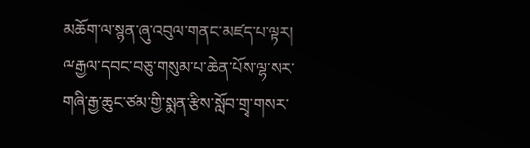མཆོག་ལ་སྙན་ཞུ་འབུལ་གནང་མཛད་པ་ལྟར། ྋརྒྱལ་དབང་བཅུ་གསུམ་པ་ཆེན་པོས་ལྷ་སར་གཞི་རྒྱ་ཆུང་ཙམ་གྱི་སྨན་རྩིས་སློབ་གྲྭ་གསར་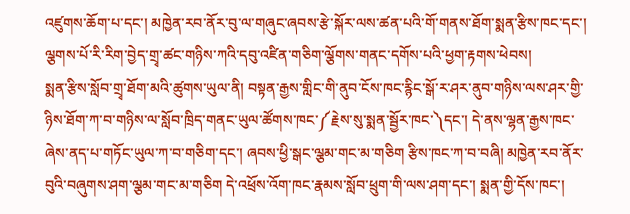འཛུགས་ཆོག་པ་དང་། མཁྱེན་རབ་ནོར་བུ་ལ་གཞུང་ཞབས་རྩེ་སྐོར་ལས་ཚན་པའི་གོ་གནས་ཐོག་སྨན་རྩིས་ཁང་དང་། ལྕགས་པོ་རི་རིག་བྱེད་གྲྭ་ཚང་གཉིས་ཀའི་དབུ་འཛིན་གཅིག་ལྕོགས་གནང་དགོས་པའི་ཕྱག་རྟགས་ཕེབས།
སྨན་རྩིས་སློབ་གྲྭ་ཐོག་མའི་ཚུགས་ཡུལ་ནི། བསྟན་རྒྱས་གླིང་གི་ནུབ་ངོས་ཁང་རྙིང་སྒོ་ར་ཤར་ནུབ་གཉིས་ལས་ཤར་གྱི་ཉིས་ཐོག་ཀ་བ་གཉིས་ལ་སློབ་ཁྲིད་གནང་ཡུལ་ཚོགས་ཁང་༼རྗེས་སུ་སྨན་སྦྱོར་ཁང་༽དང་། དེ་ནས་ལྷན་རྒྱས་ཁང་ཞེས་ནད་པ་གཏོང་ཡུལ་ཀ་བ་གཅིག་དང་། ཞབས་ཕྱི་སྒང་ལྕམ་གང་མ་གཅིག རྩིས་ཁང་ཀ་བ་བཞི། མཁྱེན་རབ་ནོར་བུའི་བཞུགས་ཤག་ལྕམ་གང་མ་གཅིག དེ་འཕྲོས་འོག་ཁང་རྣམས་སློབ་ཕྲུག་གི་ལས་ཤག་དང་། སྨན་གྱི་དོས་ཁང་།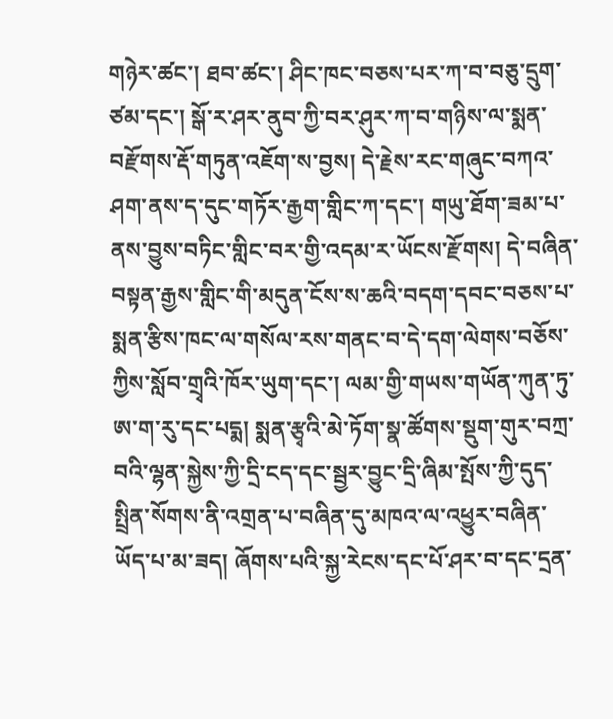གཉེར་ཚང་། ཐབ་ཚང་། ཤིང་ཁང་བཅས་པར་ཀ་བ་བཅུ་དྲུག་ཙམ་དང་། སྒོ་ར་ཤར་ནུབ་ཀྱི་བར་ཤུར་ཀ་བ་གཉིས་ལ་སྨན་བརྫོགས་རྡོ་གཏུན་འཇོག་ས་བྱས། དེ་རྗེས་རང་གཞུང་བཀའ་ཤག་ནས་ད་དུང་གཏོར་རྒྱག་གླིང་ཀ་དང་། གཡུ་ཐོག་ཟམ་པ་ནས་བྱུས་བཏིང་གླིང་བར་གྱི་འདམ་ར་ཡོངས་རྫོགས། དེ་བཞིན་བསྟན་རྒྱས་གླིང་གི་མདུན་ངོས་ས་ཆའི་བདག་དབང་བཅས་པ་སྨན་རྩིས་ཁང་ལ་གསོལ་རས་གནང་བ་དེ་དག་ལེགས་བཅོས་ཀྱིས་སློབ་གྲྭའི་ཁོར་ཡུག་དང་། ལམ་གྱི་གཡས་གཡོན་ཀུན་ཏུ་ཨ་ག་རུ་དང་པདྨ། སྨན་རྩྭའི་མེ་ཏོག་སྣ་ཚོགས་སྡུག་གུར་བཀྲ་བའི་ལྷན་སྐྱེས་ཀྱི་དྲི་ངད་དང་སྦྱར་བྱུང་དྲི་ཞིམ་སྤོས་ཀྱི་དུད་སྤྲིན་སོགས་ནི་འགྲན་པ་བཞིན་དུ་མཁའ་ལ་འཕྱུར་བཞིན་ཡོད་པ་མ་ཟད། ཞོགས་པའི་སྐྱ་རེངས་དང་པོ་ཤར་བ་དང་དྲན་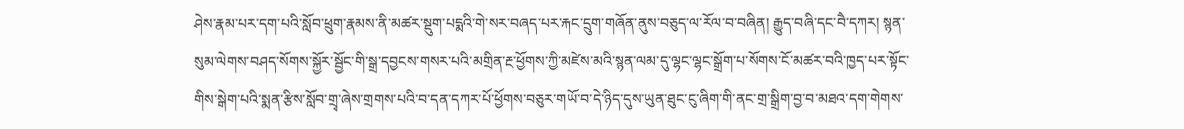ཤེས་རྣམ་པར་དག་པའི་སློབ་ཕྲུག་རྣམས་ནི་མཚར་སྡུག་པདྨའི་གེ་སར་བཞད་པར་རྐང་དྲུག་གཞོན་ནུས་བཅུད་ལ་རོལ་བ་བཞིན། རྒྱུད་བཞི་དང་བཻ་དཀར། སྙན་སུམ་ལེགས་བཤད་སོགས་སྐྱོར་སྦྱོང་གི་སྒྲ་དབྱངས་གསར་པའི་མགྲིན་རྔ་ཕྱོགས་ཀྱི་མཛེས་མའི་སྙན་ལམ་དུ་ལྷང་ལྷང་སྒྲོག་པ་སོགས་ངོ་མཚར་བའི་ཁྱད་པར་སྟོང་གིས་སྒེག་པའི་སྨན་རྩིས་སློབ་གྲྭ་ཞེས་གྲགས་པའི་བ་དན་དཀར་པོ་ཕྱོགས་བཅུར་གཡོ་བ་དེ་ཉིད་དུས་ཡུན་ཐུང་ངུ་ཞིག་གི་ནང་གྲ་སྒྲིག་བྱ་བ་མཐའ་དག་གེགས་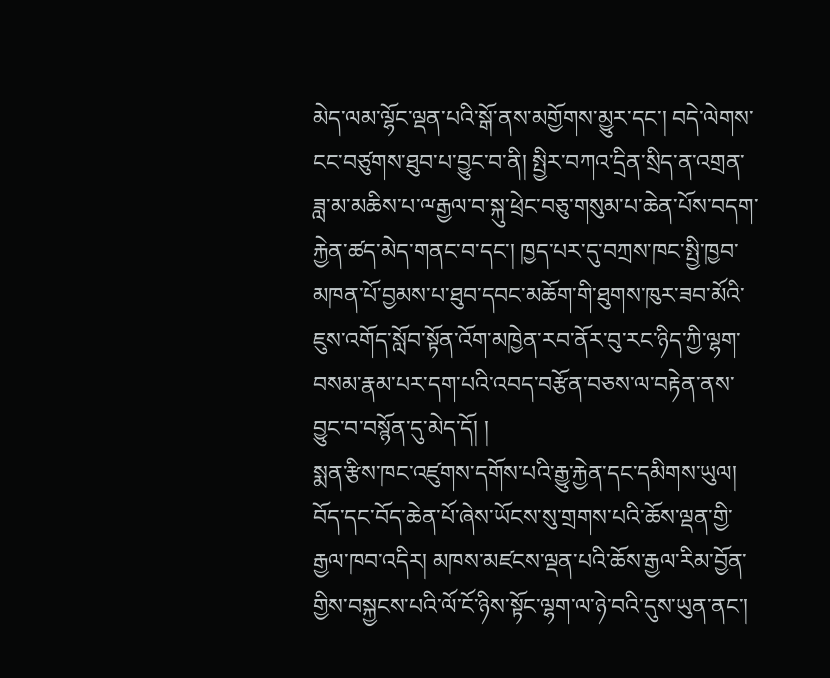མེད་ལམ་ལྷོང་ལྡན་པའི་སྒོ་ནས་མགྱོགས་མྱུར་དང་། བདེ་ལེགས་ངང་བཙུགས་ཐུབ་པ་བྱུང་བ་ནི། སྤྱིར་བཀའ་དྲིན་སྲིད་ན་འགྲན་ཟླ་མ་མཆིས་པ་ྋརྒྱལ་བ་སྐུ་ཕྲེང་བཅུ་གསུམ་པ་ཆེན་པོས་བདག་རྐྱེན་ཚད་མེད་གནང་བ་དང་། ཁྱད་པར་དུ་བཀྲས་ཁང་སྤྱི་ཁྱབ་མཁན་པོ་བྱམས་པ་ཐུབ་དབང་མཆོག་གི་ཐུགས་ཁུར་ཟབ་མོའི་ཇུས་འགོད་སློབ་སྟོན་འོག་མཁྱེན་རབ་ནོར་བུ་རང་ཉིད་ཀྱི་ལྷག་བསམ་རྣམ་པར་དག་པའི་འབད་བརྩོན་བཅས་ལ་བརྟེན་ནས་བྱུང་བ་བསྙོན་དུ་མེད་དོ། །
སྨན་རྩིས་ཁང་འཛུགས་དགོས་པའི་རྒྱུ་རྐྱེན་དང་དམིགས་ཡུལ། བོད་དང་བོད་ཆེན་པོ་ཞེས་ཡོངས་སུ་གྲགས་པའི་ཆོས་ལྡན་གྱི་རྒྱལ་ཁབ་འདིར། མཁས་མཛངས་ལྡན་པའི་ཆོས་རྒྱལ་རིམ་བྱོན་གྱིས་བསྐྱངས་པའི་ལོ་ངོ་ཉིས་སྟོང་ལྷག་ལ་ཉེ་བའི་དུས་ཡུན་ནང་།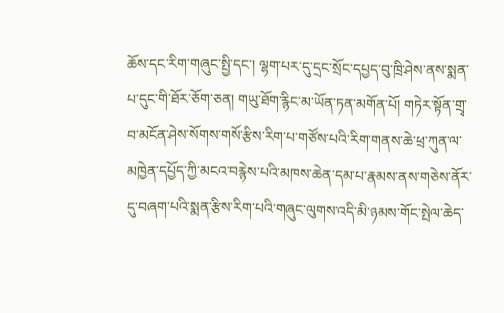ཆོས་དང་རིག་གཞུང་སྤྱི་དང་། ལྷག་པར་དུ་དྲང་སྲོང་དཔྱད་བུ་ཁྲི་ཤེས་ནས་སྨན་པ་དུང་གི་ཐོར་ཅོག་ཅན། གཡུ་ཐོག་རྙིང་མ་ཡོན་ཏན་མགོན་པོ། གཏེར་སྟོན་གྲྭ་བ་མངོན་ཤེས་སོགས་གསོ་རྩིས་རིག་པ་གཙོས་པའི་རིག་གནས་ཆེ་ཕྲ་ཀུན་ལ་མཁྱེན་དཔྱོད་ཀྱི་མངའ་བརྙེས་པའི་མཁས་ཆེན་དམ་པ་རྣམས་ནས་གཅེས་ནོར་དུ་བཞག་པའི་སྨན་རྩིས་རིག་པའི་གཞུང་ལུགས་འདི་མི་ཉམས་གོང་སྤེལ་ཆེད་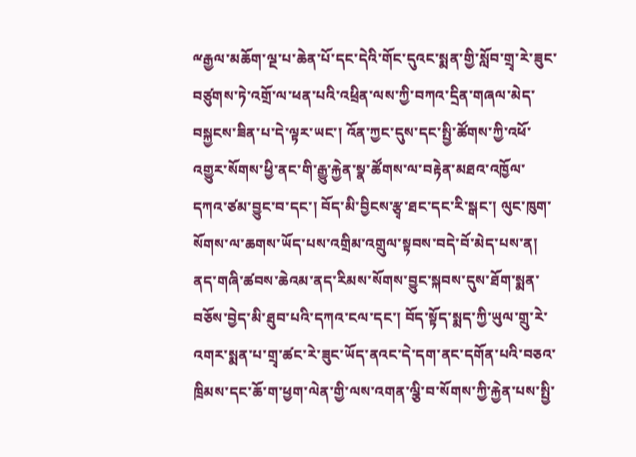ྋརྒྱལ་མཆོག་ལྔ་པ་ཆེན་པོ་དང་དེའི་གོང་དུའང་སྨན་གྱི་སློབ་གྲྭ་རེ་ཟུང་བཙུགས་ཏེ་འགྲོ་ལ་ཕན་པའི་འཕྲིན་ལས་ཀྱི་བཀའ་དྲིན་གཞལ་མེད་བསྐྱངས་ཟིན་པ་དེ་ལྟར་ཡང་། འོན་ཀྱང་དུས་དང་སྤྱི་ཚོགས་ཀྱི་འཕོ་འགྱུར་སོགས་ཕྱི་ནང་གི་རྒྱུ་རྐྱེན་སྣ་ཚོགས་ལ་བརྟེན་མཐའ་འཁྱོལ་དཀའ་ཙམ་བྱུང་བ་དང་། བོད་མི་བྱིངས་རྩྭ་ཐང་དང་རི་སྒང་། ལུང་ཁུག་སོགས་ལ་ཆགས་ཡོད་པས་འགྲིམ་འགྲུལ་སྟབས་བདེ་བོ་མེད་པས་ན། ནད་གཞི་ཚབས་ཆེའམ་ནད་རིམས་སོགས་བྱུང་སྐབས་དུས་ཐོག་སྨན་བཅོས་བྱེད་མི་ཐུབ་པའི་དཀའ་ངལ་དང་། བོད་སྟོད་སྨད་ཀྱི་ཡུལ་གྲུ་རེ་འགར་སྨན་པ་གྲྭ་ཚང་རེ་ཟུང་ཡོད་ནའང་དེ་དག་ནང་དགོན་པའི་བཅའ་ཁྲིམས་དང་ཆོ་ག་ཕྱག་ལེན་གྱི་ལས་འགན་ལྕི་བ་སོགས་ཀྱི་རྐྱེན་པས་སྤྱི་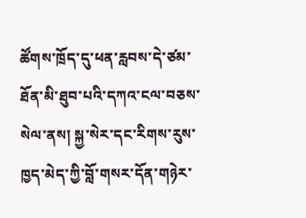ཚོགས་ཁྲོད་དུ་ཕན་རླབས་དེ་ཙམ་ཐོན་མི་ཐུབ་པའི་དཀའ་ངལ་བཅས་སེལ་ནས། སྐྱ་སེར་དང་རིགས་རུས་ཁྱད་མེད་ཀྱི་བློ་གསར་དོན་གཉེར་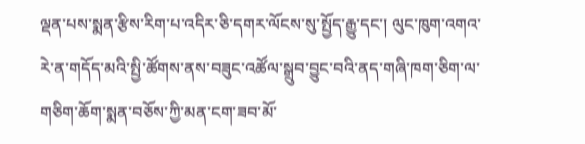ལྡན་པས་སྨན་རྩིས་རིག་པ་འདིར་ཅི་དགར་ལོངས་སུ་སྤྱོད་རྒྱུ་དང་། ལུང་ཁུག་འགའ་རེ་ན་གདོད་མའི་སྤྱི་ཚོགས་ནས་བཟུང་འཚོལ་སྒྲུབ་བྱུང་བའི་ནད་གཞི་ཁག་ཅིག་ལ་གཅིག་ཆོག་སྨན་བཅོས་ཀྱི་མན་ངག་ཟབ་མོ་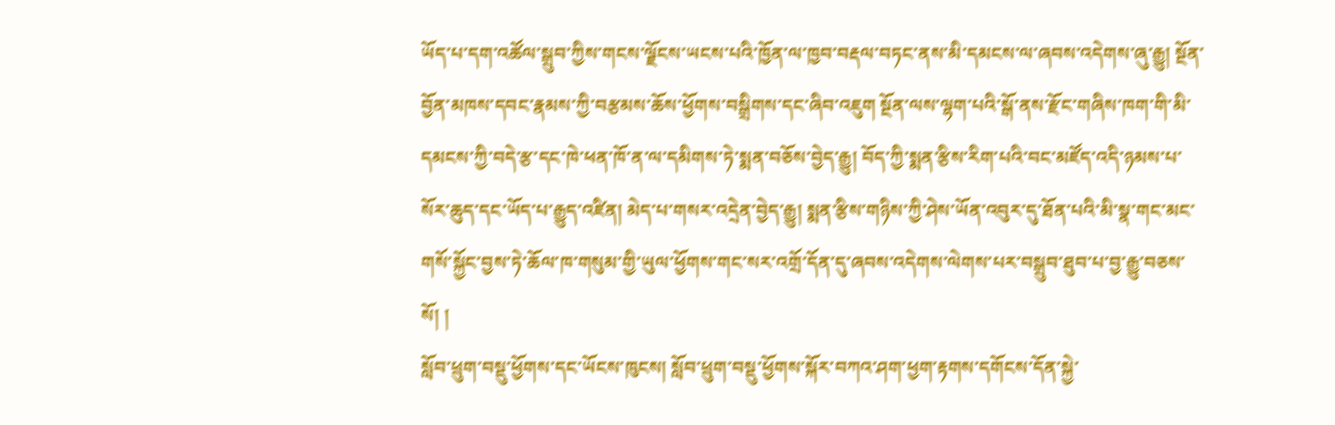ཡོད་པ་དག་འཚོལ་སྒྲུབ་ཀྱིས་གངས་ལྗོངས་ཡངས་པའི་ཁྱོན་ལ་ཁྱབ་བརྡལ་བཏང་ནས་མི་དམངས་ལ་ཞབས་འདེགས་ཞུ་རྒྱུ། སྔོན་བྱོན་མཁས་དབང་རྣམས་ཀྱི་བརྩམས་ཆོས་ཕྱོགས་བསྒྲིགས་དང་ཞིབ་འཇུག སྔོན་ལས་ལྷག་པའི་སྒོ་ནས་རྫོང་གཞིས་ཁག་གི་མི་དམངས་ཀྱི་བདེ་རྩ་དང་ཁེ་ཕན་ཁོ་ན་ལ་དམིགས་ཏེ་སྨན་བཅོས་བྱེད་རྒྱུ། བོད་ཀྱི་སྨན་རྩིས་རིག་པའི་བང་མཛོད་འདི་ཉམས་པ་སོར་ཆུད་དང་ཡོད་པ་རྒྱུད་འཛིན། མེད་པ་གསར་འདྲེན་བྱེད་རྒྱུ། སྨན་རྩིས་གཉིས་ཀྱི་ཤེས་ཡོན་འབུར་དུ་ཐོན་པའི་མི་སྣ་གང་མང་གསོ་སྐྱོང་བྱས་ཏེ་ཆོལ་ཁ་གསུམ་གྱི་ཡུལ་ཕྱོགས་གང་སར་འགྲོ་དོན་དུ་ཞབས་འདེགས་ལེགས་པར་བསྒྲུབ་ཐུབ་པ་བྱ་རྒྱུ་བཅས་སོ། །
སློབ་ཕྲུག་བསྡུ་ཕྱོགས་དང་ཡོངས་ཁུངས། སློབ་ཕྲུག་བསྡུ་ཕྱོགས་སྐོར་བཀའ་ཤག་ཕྱག་རྟགས་དགོངས་དོན་སྐྱེ་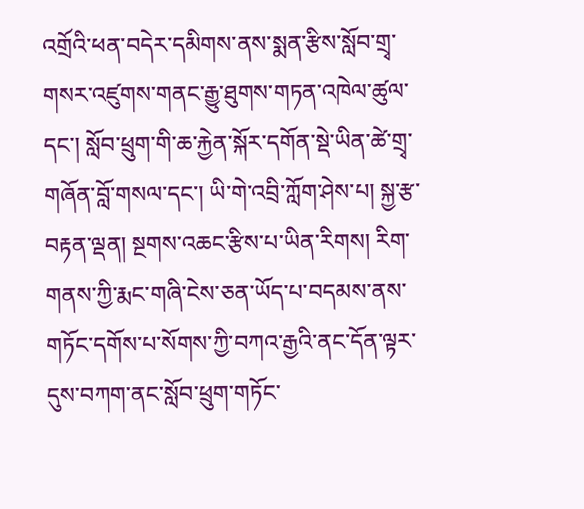འགྲོའི་ཕན་བདེར་དམིགས་ནས་སྨན་རྩིས་སློབ་གྲྭ་གསར་འཛུགས་གནང་རྒྱུ་ཐུགས་གཏན་འཁེལ་ཚུལ་དང་། སློབ་ཕྲུག་གི་ཆ་རྐྱེན་སྐོར་དགོན་སྡེ་ཡིན་ཚེ་གྲྭ་གཞོན་བློ་གསལ་དང་། ཡི་གེ་འབྲི་ཀློག་ཤེས་པ། སྐྱ་རྩ་བརྟན་ལྡན། སྔགས་འཆང་རྩིས་པ་ཡིན་རིགས། རིག་གནས་ཀྱི་རྨང་གཞི་ངེས་ཅན་ཡོད་པ་བདམས་ནས་གཏོང་དགོས་པ་སོགས་ཀྱི་བཀའ་རྒྱའི་ནང་དོན་ལྟར་དུས་བཀག་ནང་སློབ་ཕྲུག་གཏོང་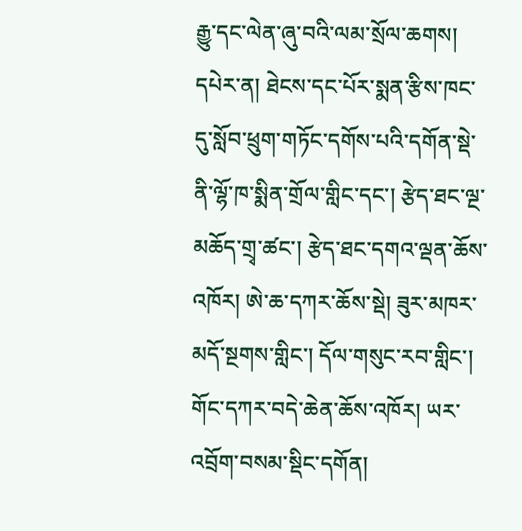རྒྱུ་དང་ལེན་ཞུ་བའི་ལམ་སྲོལ་ཆགས། དཔེར་ན། ཐེངས་དང་པོར་སྨན་རྩིས་ཁང་དུ་སློབ་ཕྲུག་གཏོང་དགོས་པའི་དགོན་སྡེ་ནི་ལྷོ་ཁ་སྨིན་གྲོལ་གླིང་དང་། རྩེད་ཐང་ལྔ་མཆོད་གྲྭ་ཚང་། རྩེད་ཐང་དགའ་ལྡན་ཆོས་འཁོར། ཨེ་ཆ་དཀར་ཆོས་སྡེ། ཟུར་མཁར་མདོ་སྔགས་གླིང་། དོལ་གསུང་རབ་གླིང་། གོང་དཀར་བདེ་ཆེན་ཆོས་འཁོར། ཡར་འབྲོག་བསམ་སྡིང་དགོན།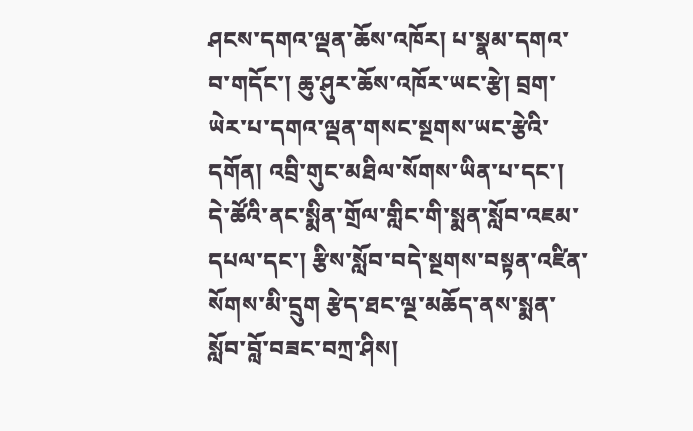ཤངས་དགའ་ལྡན་ཆོས་འཁོར། པ་སྣམ་དགའ་བ་གདོང་། ཆུ་ཤུར་ཆོས་འཁོར་ཡང་རྩེ། བྲག་ཡེར་པ་དགའ་ལྡན་གསང་སྔགས་ཡང་རྩེའི་དགོན། འབྲི་གུང་མཐིལ་སོགས་ཡིན་པ་དང་། དེ་ཚོའི་ནང་སྨིན་གྲོལ་གླིང་གི་སྨན་སློབ་འཇམ་དཔལ་དང་། རྩིས་སློབ་བདེ་སྔགས་བསྟན་འཛིན་སོགས་མི་དྲུག རྩེད་ཐང་ལྔ་མཆོད་ནས་སྨན་སློབ་བློ་བཟང་བཀྲ་ཤིས།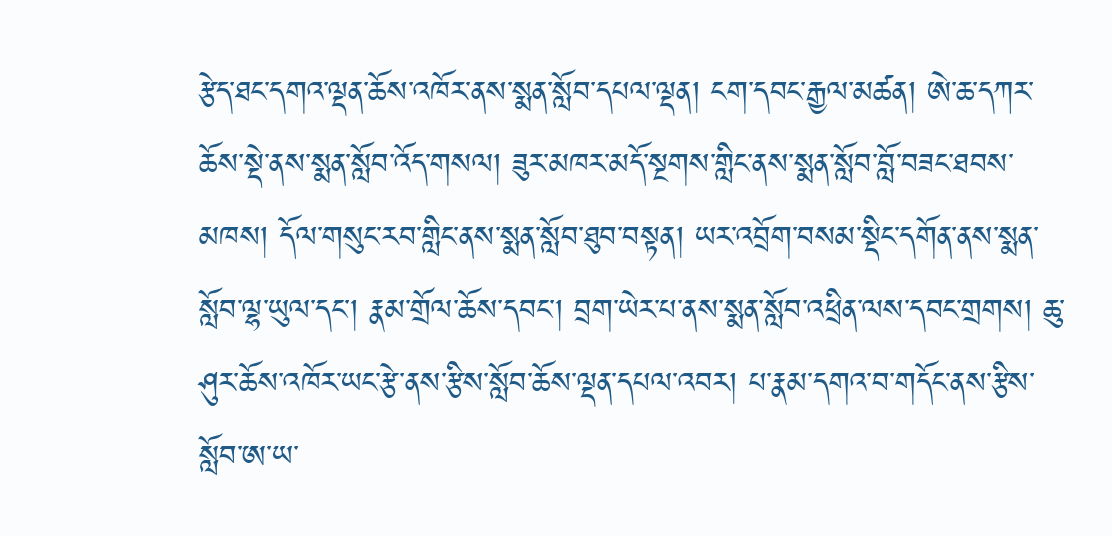རྩེད་ཐང་དགའ་ལྡན་ཆོས་འཁོར་ནས་སྨན་སློབ་དཔལ་ལྡན། ངག་དབང་རྒྱལ་མཚན། ཨེ་ཆ་དཀར་ཆོས་སྡེ་ནས་སྨན་སློབ་འོད་གསལ། ཟུར་མཁར་མདོ་སྔགས་གླིང་ནས་སྨན་སློབ་བློ་བཟང་ཐབས་མཁས། དོལ་གསུང་རབ་གླིང་ནས་སྨན་སློབ་ཐུབ་བསྟན། ཡར་འབྲོག་བསམ་སྡིང་དགོན་ནས་སྨན་སློབ་ལྷ་ཡུལ་དང་། རྣམ་གྲོལ་ཆོས་དབང་། བྲག་ཡེར་པ་ནས་སྨན་སློབ་འཕྲིན་ལས་དབང་གྲགས། ཆུ་ཤུར་ཆོས་འཁོར་ཡང་རྩེ་ནས་རྩིས་སློབ་ཆོས་ལྡན་དཔལ་འབར། པ་རྣམ་དགའ་བ་གདོང་ནས་རྩིས་སློབ་ཨ་ཡ་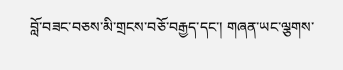བློ་བཟང་བཅས་མི་གྲངས་བཅོ་བརྒྱད་དང་། གཞན་ཡང་ལྕགས་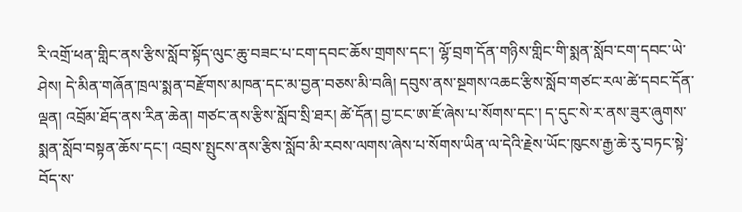རི་འགྲོ་ཕན་གླིང་ནས་རྩིས་སློབ་སྟོད་ལུང་ཆུ་བཟང་པ་ངག་དབང་ཆོས་གྲགས་དང་། ལྷོ་བྲག་དོན་གཉིས་གླིང་གི་སྨན་སློབ་ངག་དབང་ཡེ་ཤེས། དེ་མིན་གཞོན་ཁྲལ་སྨན་བརྫོགས་མཁན་དང་མ་བྱན་བཅས་མི་བཞི། དབུས་ནས་སྔགས་འཆང་རྩིས་སློབ་གཙང་རལ་ཚེ་དབང་དོན་ལྡན། འབྲོམ་ཐོད་ནས་རིན་ཆེན། གཙང་ནས་རྩིས་སློབ་སྲི་ཐར། ཚེ་དོན། བྱ་ངང་ཨ་ཇོ་ཞེས་པ་སོགས་དང་། ད་དུང་སེ་ར་ནས་ཟུར་ཞུགས་སྨན་སློབ་བསྟན་ཆོས་དང་། འབྲས་སྤུངས་ནས་རྩིས་སློབ་མི་རབས་ལགས་ཞེས་པ་སོགས་ཡིན་ལ་དེའི་རྗེས་ཡོང་ཁུངས་རྒྱ་ཆེ་རུ་བཏང་སྟེ་བོད་ས་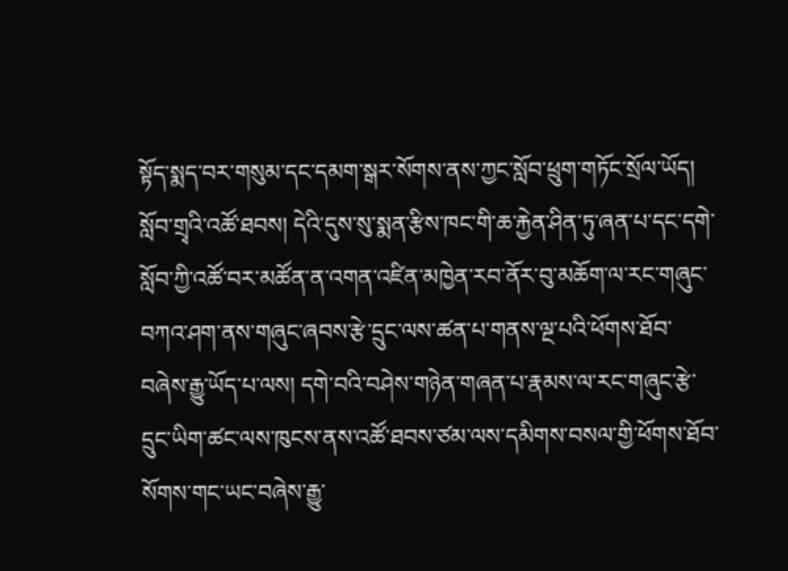སྟོད་སྨད་བར་གསུམ་དང་དམག་སྒར་སོགས་ནས་ཀྱང་སློབ་ཕྲུག་གཏོང་སྲོལ་ཡོད།
སློབ་གྲྭའི་འཚོ་ཐབས། དེའི་དུས་སུ་སྨན་རྩིས་ཁང་གི་ཆ་རྐྱེན་ཤིན་ཏུ་ཞན་པ་དང་དགེ་སློབ་ཀྱི་འཚོ་བར་མཚོན་ན་འགན་འཛིན་མཁྱེན་རབ་ནོར་བུ་མཆོག་ལ་རང་གཞུང་བཀའ་ཤག་ནས་གཞུང་ཞབས་རྩེ་དྲུང་ལས་ཚན་པ་གནས་ལྔ་པའི་ཕོགས་ཐོབ་བཞེས་རྒྱུ་ཡོད་པ་ལས། དགེ་བའི་བཤེས་གཉེན་གཞན་པ་རྣམས་ལ་རང་གཞུང་རྩེ་དྲུང་ཡིག་ཚང་ལས་ཁུངས་ནས་འཚོ་ཐབས་ཙམ་ལས་དམིགས་བསལ་གྱི་ཕོགས་ཐོབ་སོགས་གང་ཡང་བཞེས་རྒྱུ་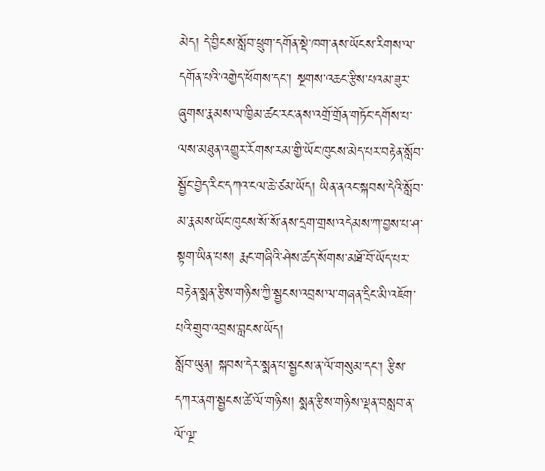མེད། དེ་བྱིངས་སློབ་ཕྲུག་དགོན་སྡེ་ཁག་ནས་ཡོངས་རིགས་ལ་དགོན་པའི་འགྱེད་ཕོགས་དང་། སྔགས་འཆང་རྩིས་པའམ་ཟུར་ཞུགས་རྣམས་ལ་ཁྱིམ་ཚང་རང་ནས་འགྲོ་གྲོན་གཏོང་དགོས་པ་ལས་མཐུན་འགྱུར་རོགས་རམ་གྱི་ཡོང་ཁུངས་མེད་པར་བརྟེན་སློབ་སྦྱོང་བྱེད་རིང་དཀའ་ངལ་ཆེ་ཙམ་ཡོད། ཡིན་ནའང་སྐབས་དེའི་སློབ་མ་རྣམས་ཡོང་ཁུངས་སོ་སོ་ནས་དྲག་གྲས་འདེམས་ཀ་བྱས་པ་ཤ་སྟག་ཡིན་པས། རྨང་གཞིའི་ཤེས་ཚད་སོགས་མཐོ་བོ་ཡོད་པར་བརྟེན་སྨན་རྩིས་གཉིས་ཀྱི་སྦྱངས་འབྲས་ལ་གཞན་དྲིང་མི་འཇོག་པའི་གྲུབ་འབྲས་བླངས་ཡོད།
སློབ་ཡུན། སྐབས་དེར་སྨན་པ་སྦྱངས་ན་ལོ་གསུམ་དང་། རྩིས་དཀར་ནག་སྦྱངས་ཚེ་ལོ་གཉིས། སྨན་རྩིས་གཉིས་ལྡན་བསླབ་ན་ལོ་ལྔ་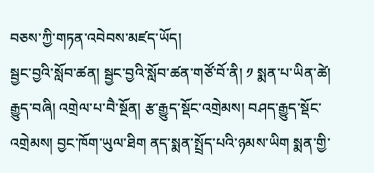བཅས་ཀྱི་གཏན་འབེབས་མཛད་ཡོད།
སྦྱང་བྱའི་སློབ་ཚན། སྦྱང་བྱའི་སློབ་ཚན་གཙོ་བོ་ནི། ༡ སྨན་པ་ཡིན་ཚེ། རྒྱུད་བཞི། འགྲེལ་པ་བཻ་སྔོན། རྩ་རྒྱུད་སྡོང་འགྲེམས། བཤད་རྒྱུད་སྡོང་འགྲེམས། བྱང་ཁོག་ཡུལ་ཐིག ནད་སྨན་སྤྲོད་པའི་ཉམས་ཡིག སྨན་གྱི་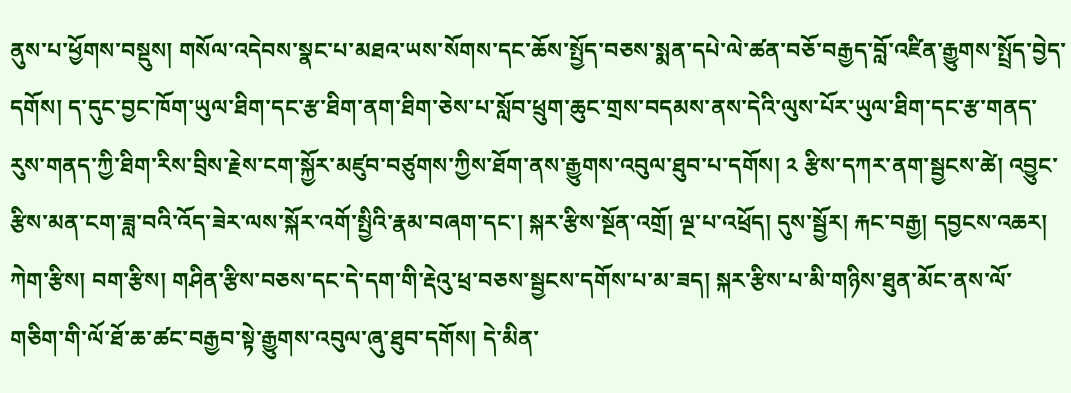ནུས་པ་ཕྱོགས་བསྡུས། གསོལ་འདེབས་སྣང་པ་མཐའ་ཡས་སོགས་དང་ཆོས་སྤྱོད་བཅས་སྨན་དཔེ་ལེ་ཚན་བཅོ་བརྒྱད་བློ་འཛིན་རྒྱུགས་སྤྲོད་བྱེད་དགོས། ད་དུང་བྱང་ཁོག་ཡུལ་ཐིག་དང་རྩ་ཐིག་ནག་ཐིག་ཅེས་པ་སློབ་ཕྲུག་ཆུང་གྲས་བདམས་ནས་དེའི་ལུས་པོར་ཡུལ་ཐིག་དང་རྩ་གནད་རུས་གནད་ཀྱི་ཐིག་རིས་བྲིས་རྗེས་ངག་སྐྱོར་མཛུབ་བཙུགས་ཀྱིས་ཐོག་ནས་རྒྱུགས་འབུལ་ཐུབ་པ་དགོས། ༢ རྩིས་དཀར་ནག་སྦྱངས་ཚེ། འབྱུང་རྩིས་མན་ངག་ཟླ་བའི་འོད་ཟེར་ལས་སྐོར་འགོ་སྤྱིའི་རྣམ་བཞག་དང་། སྐར་རྩིས་སྔོན་འགྲོ། ལྔ་པ་འཕྲོད། དུས་སྦྱོར། རྐང་བརྒྱ། དབྱངས་འཆར། ཀེག་རྩིས། བག་རྩིས། གཤིན་རྩིས་བཅས་དང་དེ་དག་གི་རྡེའུ་ཕྲ་བཅས་སྦྱངས་དགོས་པ་མ་ཟད། སྐར་རྩིས་པ་མི་གཉིས་ཐུན་མོང་ནས་ལོ་གཅིག་གི་ལོ་ཐོ་ཆ་ཚང་བརྒྱབ་སྟེ་རྒྱུགས་འབུལ་ཞུ་ཐུབ་དགོས། དེ་མིན་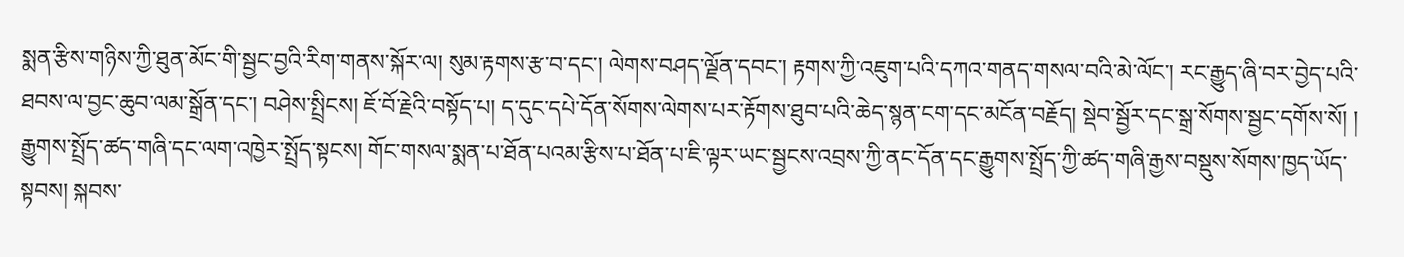སྨན་རྩིས་གཉིས་ཀྱི་ཐུན་མོང་གི་སྦྱང་བྱའི་རིག་གནས་སྐོར་ལ། སུམ་རྟགས་རྩ་བ་དང་། ལེགས་བཤད་ལྗོན་དབང་། རྟགས་ཀྱི་འཇུག་པའི་དཀའ་གནད་གསལ་བའི་མེ་ལོང་། རང་རྒྱུད་ཞི་བར་བྱེད་པའི་ཐབས་ལ་བྱང་ཆུབ་ལམ་སྒྲོན་དང་། བཤེས་སྤྲིངས། ཇོ་བོ་རྗེའི་བསྟོད་པ། ད་དུང་དཔེ་དོན་སོགས་ལེགས་པར་རྟོགས་ཐུབ་པའི་ཆེད་སྙན་ངག་དང་མངོན་བརྗོད། སྡེབ་སྦྱོར་དང་སྒྲ་སོགས་སྦྱང་དགོས་སོ། །
རྒྱུགས་སྤྲོད་ཚད་གཞི་དང་ལག་འཁྱེར་སྤྲོད་སྟངས། གོང་གསལ་སྨན་པ་ཐོན་པའམ་རྩིས་པ་ཐོན་པ་ཇི་ལྟར་ཡང་སྦྱངས་འབྲས་ཀྱི་ནང་དོན་དང་རྒྱུགས་སྤྲོད་ཀྱི་ཚད་གཞི་རྒྱས་བསྡུས་སོགས་ཁྱད་ཡོད་སྟབས། སྐབས་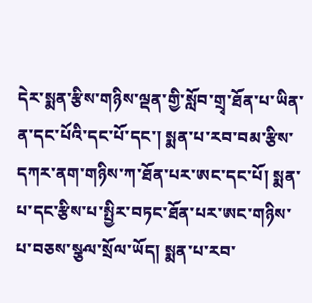དེར་སྨན་རྩིས་གཉིས་ལྡན་གྱི་སློབ་གྲྭ་ཐོན་པ་ཡིན་ན་དང་པོའི་དང་པོ་དང་། སྨན་པ་རབ་བམ་རྩིས་དཀར་ནག་གཉིས་ཀ་ཐོན་པར་ཨང་དང་པོ། སྨན་པ་དང་རྩིས་པ་སྤྱིར་བཏང་ཐོན་པར་ཨང་གཉིས་པ་བཅས་སྩལ་སྲོལ་ཡོད། སྨན་པ་རབ་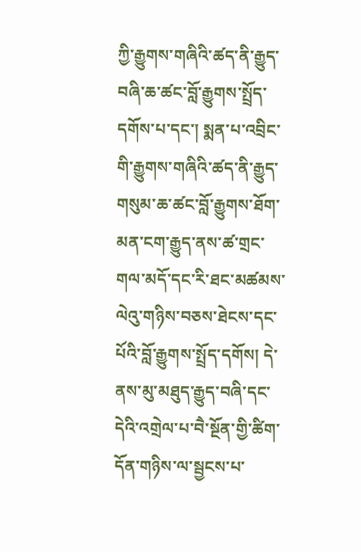ཀྱི་རྒྱུགས་གཞིའི་ཚད་ནི་རྒྱུད་བཞི་ཆ་ཚང་བློ་རྒྱུགས་སྤྲོད་དགོས་པ་དང་། སྨན་པ་འབྲིང་གི་རྒྱུགས་གཞིའི་ཚད་ནི་རྒྱུད་གསུམ་ཆ་ཚང་བློ་རྒྱུགས་ཐོག་མན་ངག་རྒྱུད་ནས་ཚ་གྲང་གལ་མདོ་དང་རི་ཐང་མཚམས་ལེའུ་གཉིས་བཅས་ཐེངས་དང་པོའི་བློ་རྒྱུགས་སྤྲོད་དགོས། དེ་ནས་མུ་མཐུད་རྒྱུད་བཞི་དང་དེའི་འགྲེལ་པ་བཻ་སྔོན་གྱི་ཚིག་དོན་གཉིས་ལ་སྦྱངས་པ་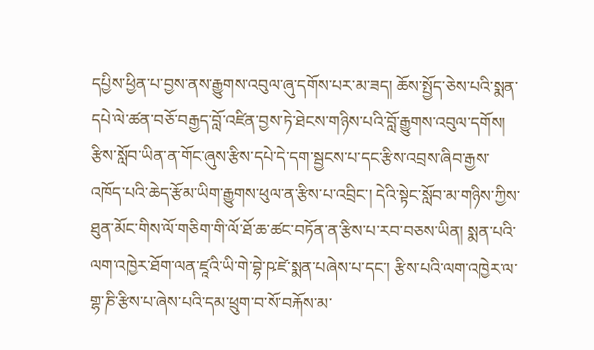དཔྱིས་ཕྱིན་པ་བྱས་ནས་རྒྱུགས་འབུལ་ཞུ་དགོས་པར་མ་ཟད། ཆོས་སྤྱོད་ཅེས་པའི་སྨན་དཔེ་ལེ་ཚན་བཅོ་བརྒྱད་བློ་འཛིན་བྱས་ཏེ་ཐེངས་གཉིས་པའི་བློ་རྒྱུགས་འབུལ་དགོས། རྩིས་སློབ་ཡིན་ན་གོང་ཞུས་རྩིས་དཔེ་དེ་དག་སྦྱངས་པ་དང་རྩིས་འབྲས་ཞིབ་རྒྱས་འཁོད་པའི་ཆེད་རྩོམ་ཡིག་རྒྱུགས་ཕུལ་ན་རྩིས་པ་འབྲིང་། དེའི་སྟེང་སློབ་མ་གཉིས་ཀྱིས་ཐུན་མོང་གིས་ལོ་གཅིག་གི་ལོ་ཐོ་ཆ་ཚང་བཏོན་ན་རྩིས་པ་རབ་བཅས་ཡིན། སྨན་པའི་ལག་འཁྱེར་ཐོག་ལན་ཛཱའི་ཡི་གེ་བྷེ་ཥ་ཛེ་སྨན་པཞེས་པ་དང་། རྩིས་པའི་ལག་འཁྱེར་ལ་གྷ་ཎི་རྩིས་པ་ཞེས་པའི་དམ་ཕྲུག་བ་སོ་བརྐོས་མ་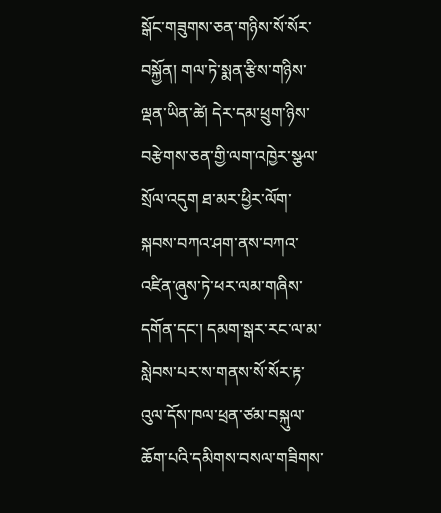སྒོང་གཟུགས་ཅན་གཉིས་སོ་སོར་བསྐྱོན། གལ་ཏེ་སྨན་རྩིས་གཉིས་ལྡན་ཡིན་ཚེ། དེར་དམ་ཕྲུག་ཉིས་བརྩེགས་ཅན་གྱི་ལག་འཁྱེར་སྩལ་སྲོལ་འདུག ཐ་མར་ཕྱིར་ལོག་སྐབས་བཀའ་ཤག་ནས་བཀའ་འཛིན་ཞུས་ཏེ་ཕར་ལམ་གཞིས་དགོན་དང་། དམག་སྒར་རང་ལ་མ་སླེབས་པར་ས་གནས་སོ་སོར་རྟ་འུལ་དོས་ཁལ་ཕྲན་ཙམ་བསྐུལ་ཆོག་པའི་དམིགས་བསལ་གཟིགས་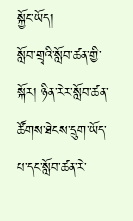སྐྱོང་ཡོད།
སློབ་གྲྭའི་སློབ་ཚན་གྱི་སྐོར། ཉིན་རེར་སློབ་ཚན་ཚོགས་ཐེངས་དྲུག་ཡོད་པ་དང་སློབ་ཚན་རེ་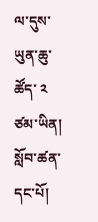ལ་དུས་ཡུན་ཆུ་ཚོད་ ༢ ཙམ་ཡིན།
སློབ་ཚན་དང་པོ།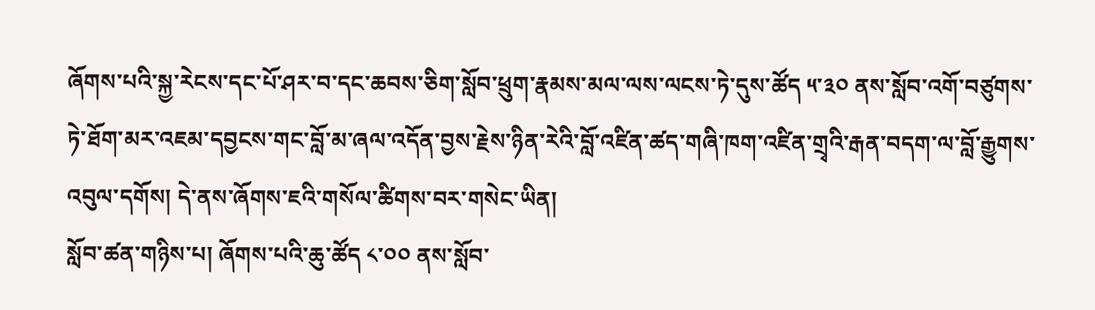ཞོགས་པའི་སྐྱ་རེངས་དང་པོ་ཤར་བ་དང་ཆབས་ཅིག་སློབ་ཕྲུག་རྣམས་མལ་ལས་ལངས་ཏེ་དུས་ཚོད ༥་༣༠ ནས་སློབ་འགོ་བཙུགས་ཏེ་ཐོག་མར་འཇམ་དབྱངས་གང་བློ་མ་ཞལ་འདོན་བྱས་རྗེས་ཉིན་རེའི་བློ་འཛིན་ཚད་གཞི་ཁག་འཛིན་གྲྭའི་རྒན་བདག་ལ་བློ་རྒྱུགས་འབུལ་དགོས། དེ་ནས་ཞོགས་ཇའི་གསོལ་ཚིགས་བར་གསེང་ཡིན།
སློབ་ཚན་གཉིས་པ། ཞོགས་པའི་ཆུ་ཚོད ༨་༠༠ ནས་སློབ་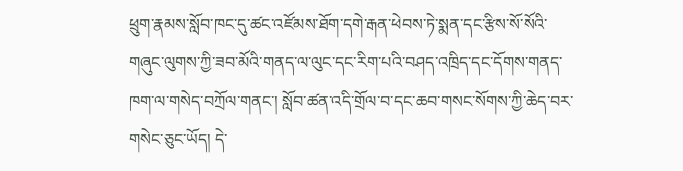ཕྲུག་རྣམས་སློབ་ཁང་དུ་ཚང་འཛོམས་ཐོག་དགེ་རྒན་ཕེབས་ཏེ་སྨན་དང་རྩིས་སོ་སོའི་གཞུང་ལུགས་ཀྱི་ཟབ་མོའི་གནད་ལ་ལུང་དང་རིག་པའི་བཤད་འཁྲིད་དང་དོགས་གནད་ཁག་ལ་གསེད་བཀྲོལ་གནང་། སློབ་ཚན་འདི་གྲོལ་བ་དང་ཆབ་གསང་སོགས་ཀྱི་ཆེད་བར་གསེང་ཅུང་ཡོད། དེ་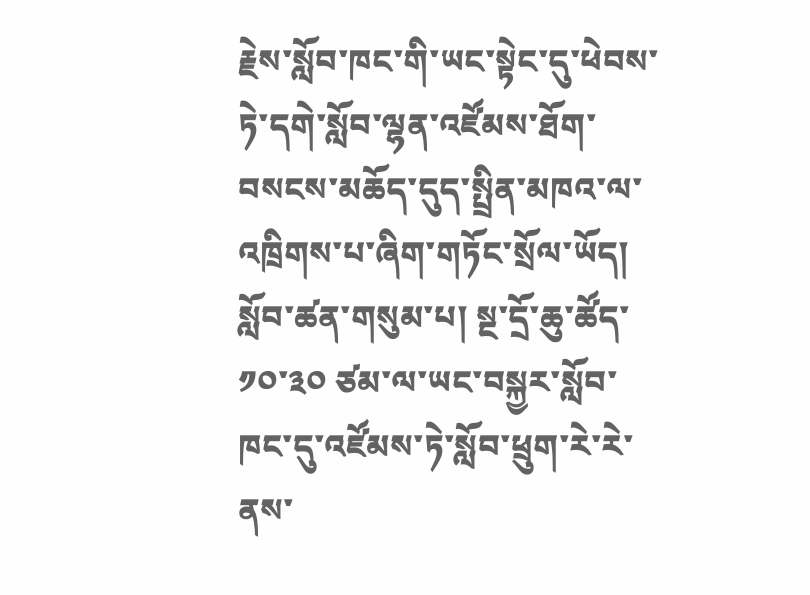རྗེས་སློབ་ཁང་གི་ཡང་སྟེང་དུ་ཕེབས་ཏེ་དགེ་སློབ་ལྷན་འཛོམས་ཐོག་བསངས་མཆོད་དུད་སྤྲིན་མཁའ་ལ་འཁྲིགས་པ་ཞིག་གཏོང་སྲོལ་ཡོད།
སློབ་ཚན་གསུམ་པ། སྔ་དྲོ་ཆུ་ཚོད་ ༡༠་༣༠ ཙམ་ལ་ཡང་བསྐྱར་སློབ་ཁང་དུ་འཛོམས་ཏེ་སློབ་ཕྲུག་རེ་རེ་ནས་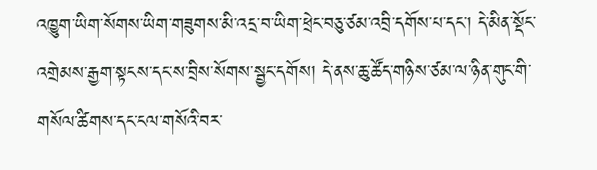འཁྱུག་ཡིག་སོགས་ཡིག་གཟུགས་མི་འདྲ་བ་ཡིག་ཕྲེང་བཅུ་ཙམ་འབྲི་དགོས་པ་དང་། དེ་མིན་སྡོང་འགྲེམས་རྒྱག་སྟངས་དང་ས་བྲིས་སོགས་སྦྱང་དགོས། དེ་ནས་ཆུ་ཚོད་གཉིས་ཙམ་ལ་ཉིན་གུང་གི་གསོལ་ཚིགས་དང་ངལ་གསོའི་བར་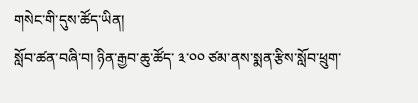གསེང་གི་དུས་ཚོད་ཡིན།
སློབ་ཚན་བཞི་བ། ཉིན་རྒྱབ་ཆུ་ཚོད་ ༣་༠༠ ཙམ་ནས་སྨན་རྩིས་སློབ་ཕྲུག་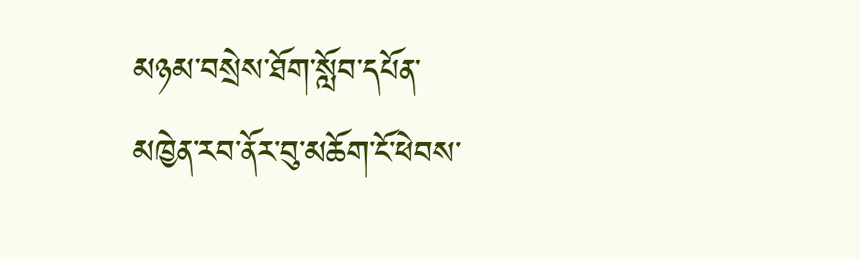མཉམ་བསྲེས་ཐོག་སློབ་དཔོན་མཁྱེན་རབ་ནོར་བུ་མཆོག་ངོ་ཕེབས་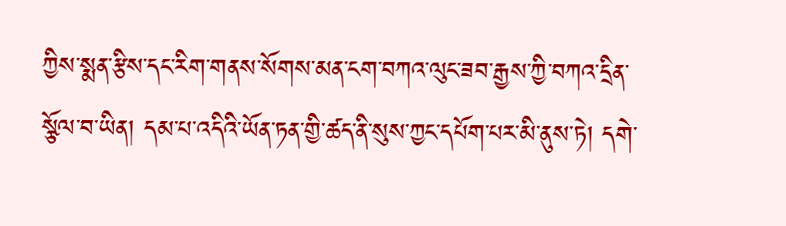ཀྱིས་སྨན་རྩིས་དང་རིག་གནས་སོགས་མན་ངག་བཀའ་ལུང་ཟབ་རྒྱས་ཀྱི་བཀའ་དྲིན་སྩོལ་བ་ཡིན། དམ་པ་འདིའི་ཡོན་ཏན་གྱི་ཚད་ནི་སུས་ཀྱང་དཔོག་པར་མི་ནུས་ཏེ། དགེ་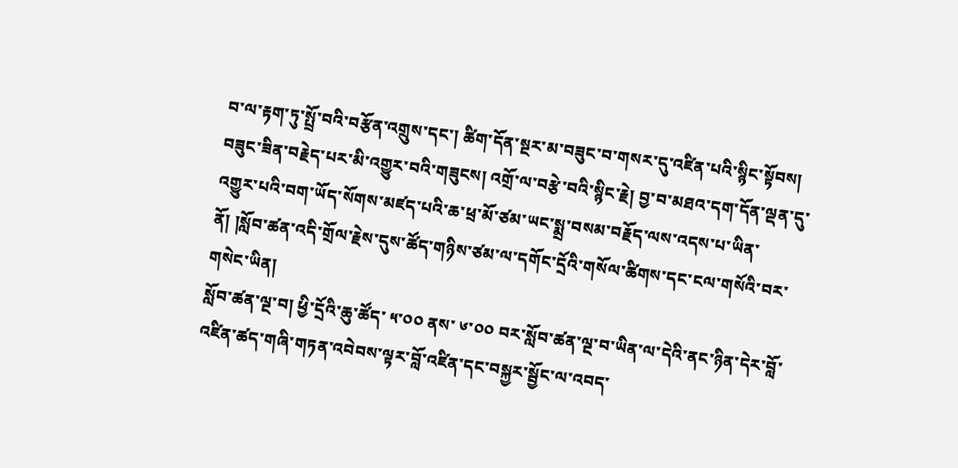བ་ལ་རྟག་ཏུ་སྤྲོ་བའི་བརྩོན་འགྲུས་དང་། ཚིག་དོན་སྔར་མ་བཟུང་བ་གསར་དུ་འཛིན་པའི་སྙིང་སྟོབས། བཟུང་ཟིན་བརྗེད་པར་མི་འགྱུར་བའི་གཟུངས། འགྲོ་ལ་བརྩེ་བའི་སྙིང་རྗེ། བྱ་བ་མཐའ་དག་དོན་ལྡན་དུ་འགྱུར་པའི་བག་ཡོད་སོགས་མཛད་པའི་ཆ་ཕྲ་མོ་ཙམ་ཡང་སྨྲ་བསམ་བརྗོད་ལས་འདས་པ་ཡིན་ནོ། །སློབ་ཚན་འདི་གྲོལ་རྗེས་དུས་ཚོད་གཉིས་ཙམ་ལ་དགོང་དྲོའི་གསོལ་ཚིགས་དང་ངལ་གསོའི་བར་གསེང་ཡིན།
སློབ་ཚན་ལྔ་བ། ཕྱི་དྲོའི་ཆུ་ཚོད་ ༥་༠༠ ནས་ ༦་༠༠ བར་སློབ་ཚན་ལྔ་བ་ཡིན་ལ་དེའི་ནང་ཉིན་དེར་བློ་འཛིན་ཚད་གཞི་གཏན་འབེབས་ལྟར་བློ་འཛིན་དང་བསྐྱར་སྦྱོང་ལ་འབད་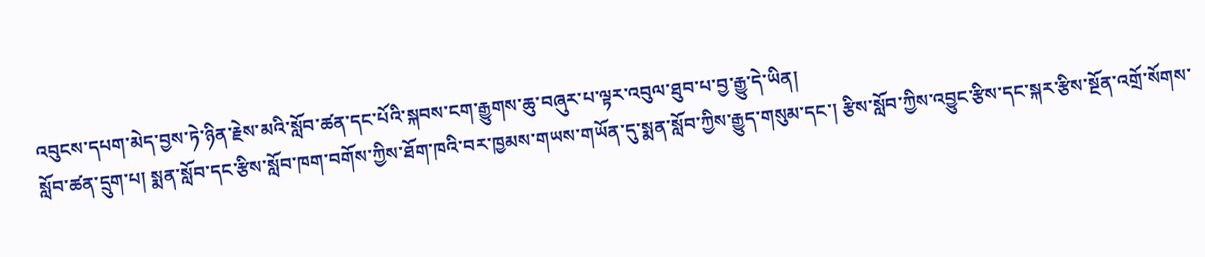འབུངས་དཔག་མེད་བྱས་ཏེ་ཉིན་རྗེས་མའི་སློབ་ཚན་དང་པོའི་སྐབས་ངག་རྒྱུགས་ཆུ་བཞུར་པ་ལྟར་འབུལ་ཐུབ་པ་བྱ་རྒྱུ་དེ་ཡིན།
སློབ་ཚན་དྲུག་པ། སྨན་སློབ་དང་རྩིས་སློབ་ཁག་བགོས་ཀྱིས་ཐོག་ཁའི་བར་ཁྱམས་གཡས་གཡོན་དུ་སྨན་སློབ་ཀྱིས་རྒྱུད་གསུམ་དང་། རྩིས་སློབ་ཀྱིས་འབྱུང་རྩིས་དང་སྐར་རྩིས་སྔོན་འགྲོ་སོགས་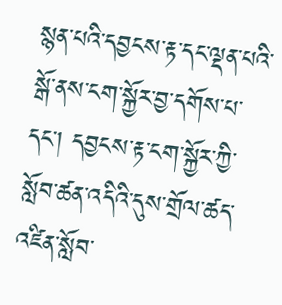སྙན་པའི་དབྱངས་རྟ་དང་ལྡན་པའི་སྒོ་ནས་ངག་སྐྱོར་བྱ་དགོས་པ་དང་། དབྱངས་རྟ་ངག་སྐྱོར་ཀྱི་སློབ་ཚན་འདིའི་དུས་གྲོལ་ཚད་འཛིན་སློབ་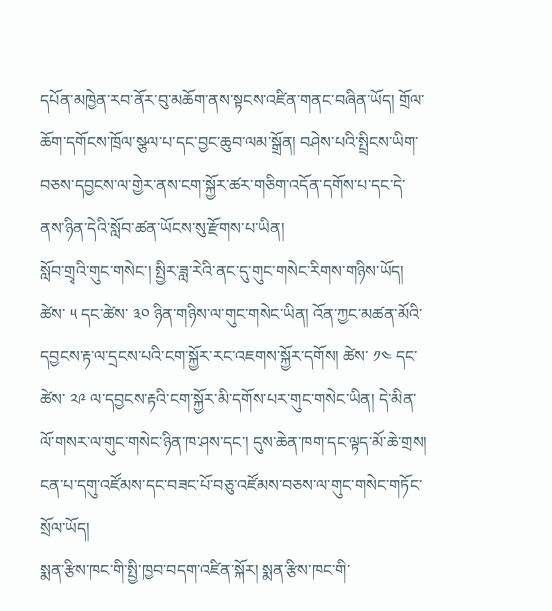དཔོན་མཁྱེན་རབ་ནོར་བུ་མཆོག་ནས་སྟངས་འཛིན་གནང་བཞིན་ཡོད། གྲོལ་ཆོག་དགོངས་ཁྲོལ་སྩལ་པ་དང་བྱང་ཆུབ་ལམ་སྒྲོན། བཤེས་པའི་སྤྲིངས་ཡིག་བཅས་དབྱངས་ལ་གྱེར་ནས་ངག་སྐྱོར་ཚར་གཅིག་འདོན་དགོས་པ་དང་དེ་ནས་ཉིན་དེའི་སློབ་ཚན་ཡོངས་སུ་རྫོགས་པ་ཡིན།
སློབ་གྲྭའི་གུང་གསེང་། སྤྱིར་ཟླ་རེའི་ནང་དུ་གུང་གསེང་རིགས་གཉིས་ཡོད། ཚེས་ ༥ དང་ཚེས་ ༣༠ ཉིན་གཉིས་ལ་གུང་གསེང་ཡིན། འོན་ཀྱང་མཚན་མོའི་དབྱངས་རྟ་ལ་དྲངས་པའི་ངག་སྐྱོར་རང་འཇགས་སྐྱོར་དགོས། ཚེས་ ༡༤ དང་ཚེས་ ༢༩ ལ་དབྱངས་རྟའི་ངག་སྐྱོར་མི་དགོས་པར་གུང་གསེང་ཡིན། དེ་མིན་ལོ་གསར་ལ་གུང་གསེང་ཉིན་ཁ་ཤས་དང་། དུས་ཆེན་ཁག་དང་ལྟད་མོ་ཆེ་གྲས། ངན་པ་དགུ་འཛོམས་དང་བཟང་པོ་བཅུ་འཛོམས་བཅས་ལ་གུང་གསེང་གཏོང་སྲོལ་ཡོད།
སྨན་རྩིས་ཁང་གི་སྤྱི་ཁྱབ་བདག་འཛིན་སྐོར། སྨན་རྩིས་ཁང་གི་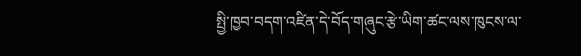སྤྱི་ཁྱབ་བདག་འཛིན་དེ་བོད་གཞུང་རྩེ་ཡིག་ཚང་ལས་ཁུངས་ལ་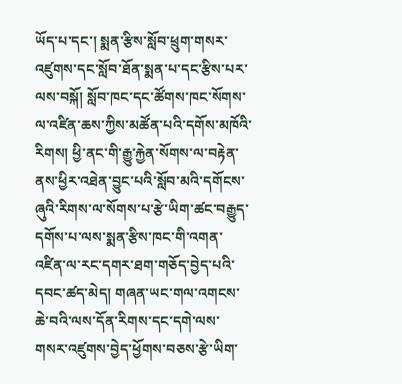ཡོད་པ་དང་། སྨན་རྩིས་སློབ་ཕྲུག་གསར་འཛུགས་དང་སློབ་ཐོན་སྨན་པ་དང་རྩིས་པར་ལས་བསྐོ། སློབ་ཁང་དང་ཚོགས་ཁང་སོགས་ལ་འཛིན་ཆས་ཀྱིས་མཚོན་པའི་དགོས་མཁོའི་རིགས། ཕྱི་ནང་གི་རྒྱུ་རྐྱེན་སོགས་ལ་བརྟེན་ནས་ཕྱིར་འཐེན་བྱུང་པའི་སློབ་མའི་དགོངས་ཞུའི་རིགས་ལ་སོགས་པ་རྩེ་ཡིག་ཚང་བརྒྱུད་དགོས་པ་ལས་སྨན་རྩིས་ཁང་གི་འགན་འཛིན་ལ་རང་དགར་ཐག་གཅོད་བྱེད་པའི་དབང་ཚད་མེད། གཞན་ཡང་གལ་འགངས་ཆེ་བའི་ལས་དོན་རིགས་དང་དགེ་ལས་གསར་འཛུགས་བྱེད་ཕྱོགས་བཅས་རྩེ་ཡིག་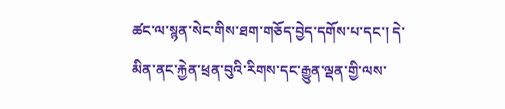ཚང་ལ་སྙན་སེང་གིས་ཐག་གཅོད་བྱེད་དགོས་པ་དང་། དེ་མིན་ནང་རྐྱེན་ཕྲན་བུའི་རིགས་དང་རྒྱུན་ལྡན་གྱི་ལས་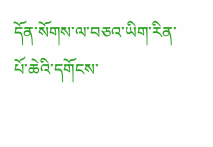དོན་སོགས་ལ་བཅའ་ཡིག་རིན་པོ་ཆེའི་དགོངས་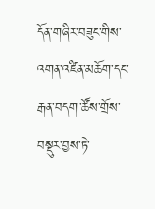དོན་གཞིར་བཟུང་གིས་འགན་འཛིན་མཆོག་དང་རྒན་བདག་ཚོས་གྲོས་བསྡུར་བྱས་ཏེ་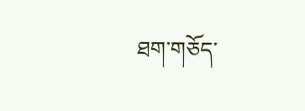ཐག་གཅོད་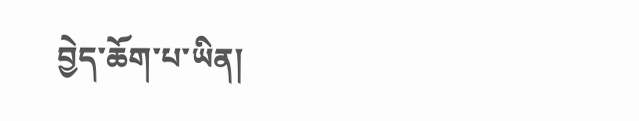བྱེད་ཆོག་པ་ཡིན།